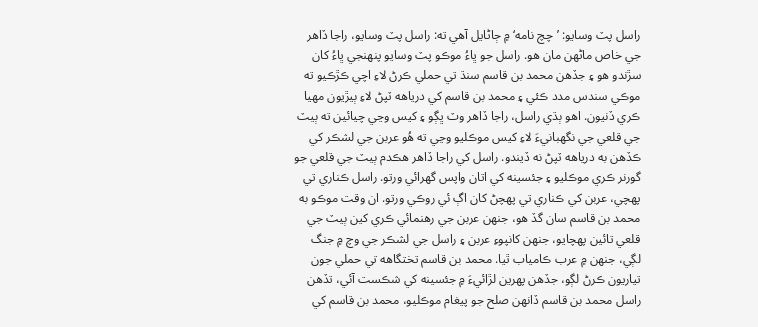راسل پٽ وسايو: ’چچ نامه‘ ۾ ڄاڻايل آهي ته: راسل پٽ وسايو، راجا ڏاهر جي خاص ماڻهن مان هو. راسل جو ڀاءُ موڪو پٽ وسايو پنهنجي ڀاءُ کان سڙندو هو ۽ جڏهن محمد بن قاسم سنڌ تي حملي ڪرڻ لاءِ اچي ڪڙڪيو ته موڪي سندس مدد ڪئي ۽ محمد بن قاسم کي درياهه ٽپڻ لاءِ ٻيڙيون مهيا ڪري ڏنيون. اهو ٻڌي راسل، راجا ڏاهر وٽ ڀڳو ۽ کيس وڃي چيائين ته ٻيٽ جي قلعي جي نگهبانيءَ لاءِ کيس موڪليو وڃي ته هُو عربن جي لشڪر کي ڪڏهن به درياهه ٽپڻ نه ڏيندو. راسل کي راجا ڏاهر هڪدم ٻيٽ جي قلعي جو گورنر ڪري موڪليو ۽ جئسينه کي اتان واپس گھرائي ورتو. راسل ڪناري تي پهچي، عربن کي ڪناري تي پهچڻ کان اڳ ئي روڪي ورتو. ان وقت موڪو به محمد بن قاسم سان گڏ هو، جنهن عربن جي رهنمائي ڪري کين ٻيٽ جي قلعي تائين پهچايو، جنهن کانپوءِ عربن ۽ راسل جي لشڪر جي وچ ۾ جنگ لڳي، جنهن ۾ عرب ڪامياب ٿيا. محمد بن قاسم تختگاهه تي حملي جون تياريون ڪرڻ لڳو، جڏهن پهرين لڙائيءَ ۾ جئسينه کي شڪست آئي، تڏهن راسل محمد بن قاسم ڏانهن صلح جو پيغام موڪليو، محمد بن قاسم کي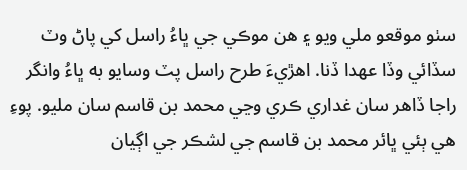سٺو موقعو ملي ويو ۽ هن موڪي جي ڀاءُ راسل کي پاڻ وٽ سڏائي وڏا عهدا ڏنا. اهڙيءَ طرح راسل پٽ وسايو به ڀاءُ وانگر راجا ڏاهر سان غداري ڪري وڃي محمد بن قاسم سان مليو. پوءِ هي ٻئي ڀائر محمد بن قاسم جي لشڪر جي اڳيان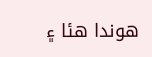هوندا هئا ۽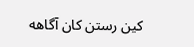کين رستن کان آگاهه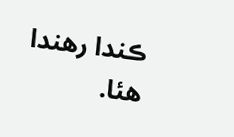ڪندا رهندا هئا.